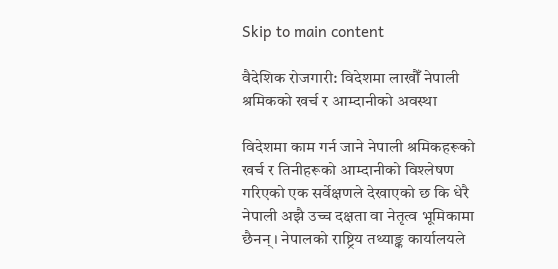Skip to main content

वैदेशिक रोजगारी: विदेशमा लाखौँ नेपाली श्रमिकको खर्च र आम्दानीको अवस्था

विदेशमा काम गर्न जाने नेपाली श्रमिकहरूको खर्च र तिनीहरूको आम्दानीको विश्लेषण गरिएको एक सर्वेक्षणले देखाएको छ कि धेरै नेपाली अझै उच्च दक्षता वा नेतृत्व भूमिकामा छैनन्। नेपालको राष्ट्रिय तथ्याङ्क कार्यालयले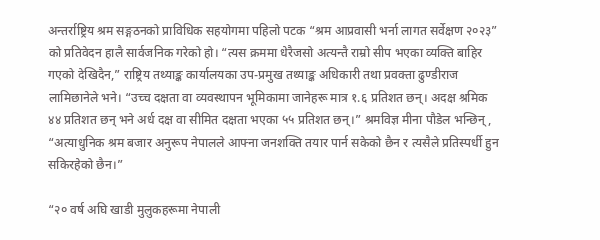अन्तर्राष्ट्रिय श्रम सङ्गठनको प्राविधिक सहयोगमा पहिलो पटक “श्रम आप्रवासी भर्ना लागत सर्वेक्षण २०२३” को प्रतिवेदन हालै सार्वजनिक गरेको हो। “त्यस क्रममा धेरैजसो अत्यन्तै राम्रो सीप भएका व्यक्ति बाहिर गएको देखिदैन,” राष्ट्रिय तथ्याङ्क कार्यालयका उप-प्रमुख तथ्याङ्क अधिकारी तथा प्रवक्ता ढुण्डीराज लामिछानेले भने। “उच्च दक्षता वा व्यवस्थापन भूमिकामा जानेहरू मात्र १.६ प्रतिशत छन्। अदक्ष श्रमिक ४४ प्रतिशत छन् भने अर्ध दक्ष वा सीमित दक्षता भएका ५५ प्रतिशत छन्।” श्रमविज्ञ मीना पौडेल भन्छिन्, “अत्याधुनिक श्रम बजार अनुरूप नेपालले आफ्ना जनशक्ति तयार पार्न सकेको छैन र त्यसैले प्रतिस्पर्धी हुन सकिरहेको छैन।”

“२० वर्ष अघि खाडी मुलुकहरूमा नेपाली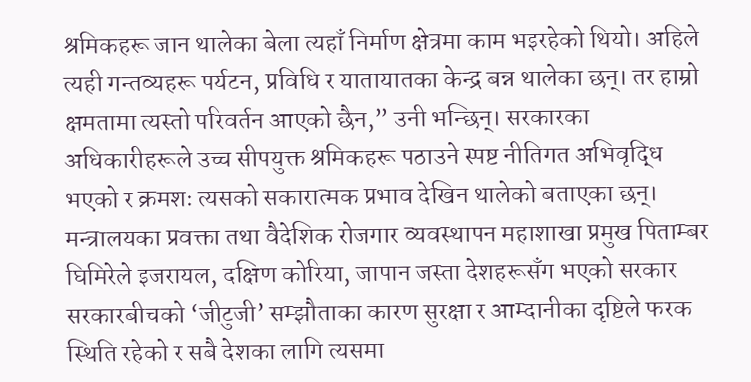श्रमिकहरू जान थालेका बेला त्यहाँ निर्माण क्षेत्रमा काम भइरहेको थियो। अहिले त्यही गन्तव्यहरू पर्यटन, प्रविधि र यातायातका केन्द्र बन्न थालेका छन्। तर हाम्रो क्षमतामा त्यस्तो परिवर्तन आएको छैन,” उनी भन्छिन्। सरकारका अधिकारीहरूले उच्च सीपयुक्त श्रमिकहरू पठाउने स्पष्ट नीतिगत अभिवृद्धि भएको र क्रमशः त्यसको सकारात्मक प्रभाव देखिन थालेको बताएका छन्। मन्त्रालयका प्रवक्ता तथा वैदेशिक रोजगार व्यवस्थापन महाशाखा प्रमुख पिताम्बर घिमिरेले इजरायल, दक्षिण कोरिया, जापान जस्ता देशहरूसँग भएको सरकार सरकारबीचको ‘जीटुजी’ सम्झौताका कारण सुरक्षा र आम्दानीका दृष्टिले फरक स्थिति रहेको र सबै देशका लागि त्यसमा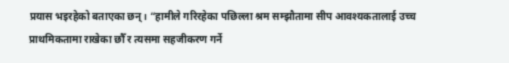प्रयास भइरहेको बताएका छन्। “हामीले गरिरहेका पछिल्ला श्रम सम्झौतामा सीप आवश्यकतालाई उच्च प्राथमिकतामा राखेका छौँ र त्यसमा सहजीकरण गर्ने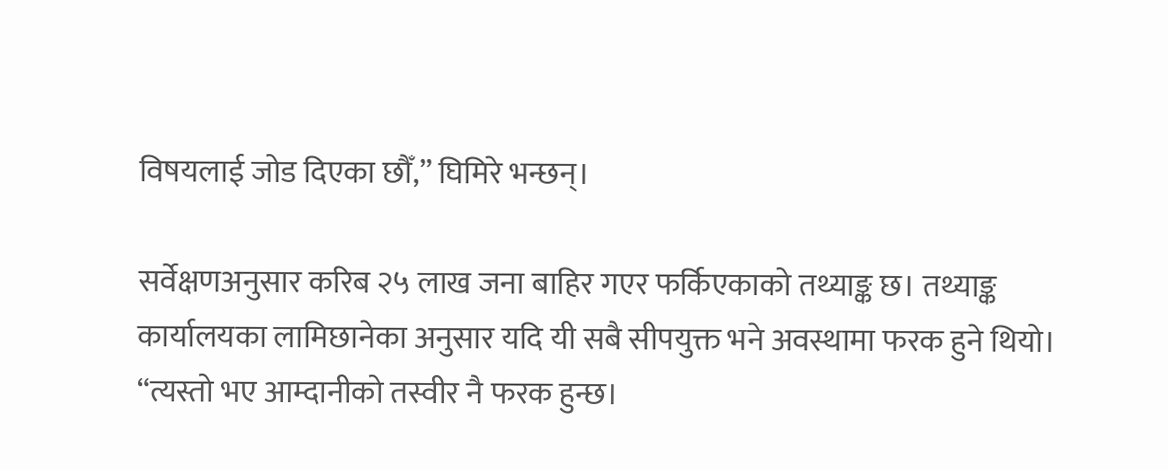विषयलाई जोड दिएका छौँ,” घिमिरे भन्छन्।

सर्वेक्षणअनुसार करिब २५ लाख जना बाहिर गएर फर्किएकाको तथ्याङ्क छ। तथ्याङ्क कार्यालयका लामिछानेका अनुसार यदि यी सबै सीपयुक्त भने अवस्थामा फरक हुने थियो। “त्यस्तो भए आम्दानीको तस्वीर नै फरक हुन्छ।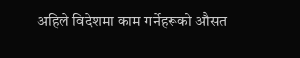अहिले विदेशमा काम गर्नेहरूको औसत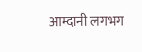आम्दानी लगभग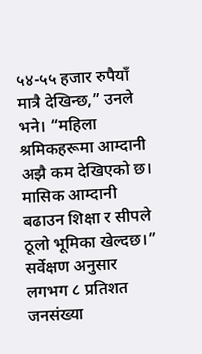५४-५५ हजार रुपैयाँ मात्रै देखिन्छ,” उनले भने। “महिला श्रमिकहरूमा आम्दानी अझै कम देखिएको छ। मासिक आम्दानी बढाउन शिक्षा र सीपले ठूलो भूमिका खेल्दछ।” सर्वेक्षण अनुसार लगभग ८ प्रतिशत जनसंख्या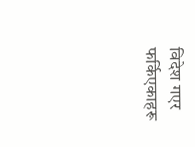विदेश गएर फर्किएकाहरू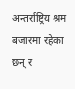अन्तर्राष्ट्रिय श्रम बजारमा रहेका छन् र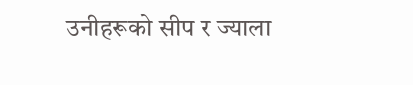उनीहरूको सीप र ज्याला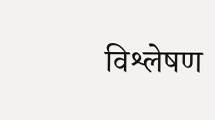विश्लेषण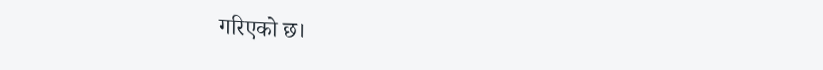गरिएको छ।